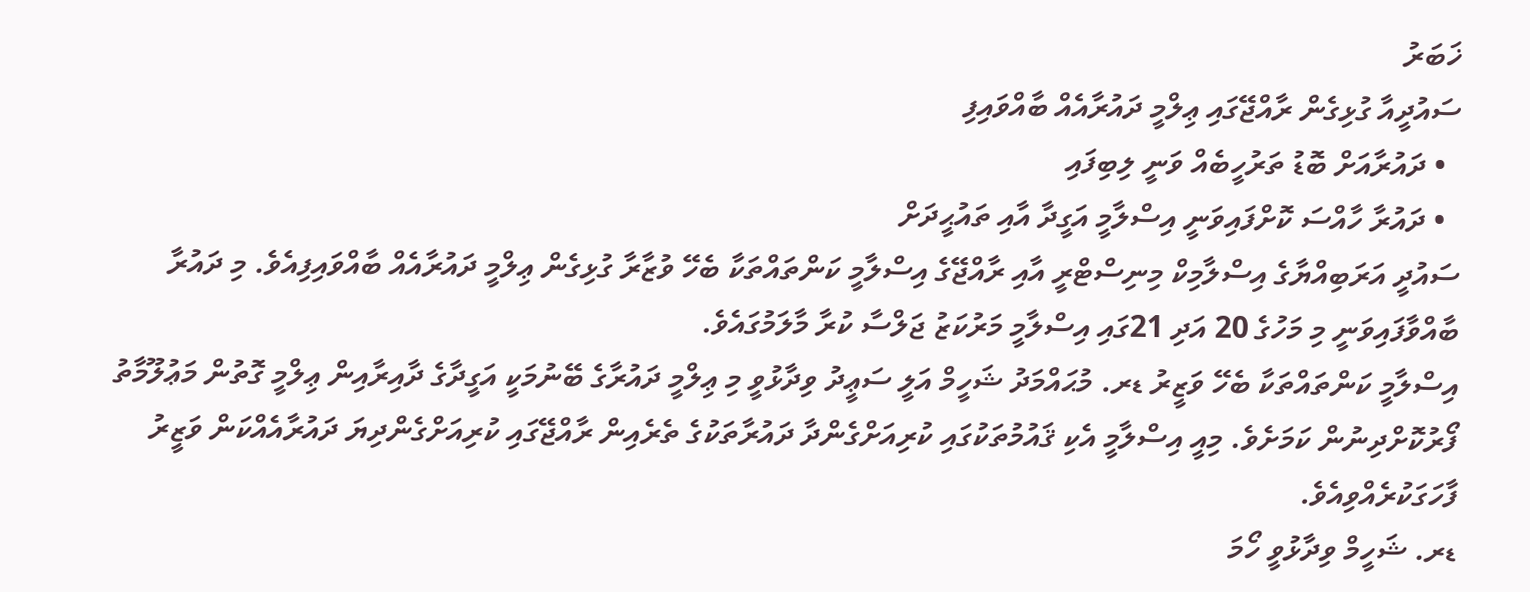ޚަބަރު
ސައުދީއާ ގުޅިގެން ރާއްޖޭގައި ޢިލްމީ ދައުރާއެއް ބާއްވައިފި
  • ދައުރާއަށް ބޮޑު ތަރުހީބެއް ވަނީ ލިބިފައި
  • ދައުރާ ހާއްސަ ކޮށްފައިވަނީ އިސްލާމީ އަގީދާ އާއި ތައުޙީދަށް
ސައުދީ އަރަބިއްޔާގެ އިސްލާމިކް މިނިސްޓްރީ އާއި ރާއްޖޭގެ އިސްލާމީ ކަންތައްތަކާ ބެހޭ ވުޒާރާ ގުޅިގެން ޢިލްމީ ދައުރާއެއް ބާއްވައިފިއެވެ. މި ދައުރާ ބާއްވާފައިވަނީ މި މަހުގެ 20 އަދި 21ގައި އިސްލާމީ މަރުކަޒު ޖަލްސާ ކުރާ މާލަމުގައެވެ.
އިސްލާމީ ކަންތައްތަކާ ބެހޭ ވަޒީރު ޑރ. މުޙައްމަދު ޝަހީމް އަލީ ސަޢީދު ވިދާޅުވީ މި ޢިލްމީ ދައުރާގެ ބޭނުމަކީ އަގީދާގެ ދާއިރާއިން ޢިލްމީ ގޮތުން މަޢުލޫމާތު ފޯރުކޮށްދިނުން ކަމަށެވެ. މިއީ އިސްލާމީ އެކި ޤައުމުތަކުގައި ކުރިއަށްގެންދާ ދައުރާތަކުގެ ތެރެއިން ރާއްޖޭގައި ކުރިއަށްގެންދިޔަ ދައުރާއެއްކަން ވަޒީރު ފާހަގަކުރެއްވިއެވެ.
ޑރ. ޝަހީމް ވިދާޅުވީ ހޯމަ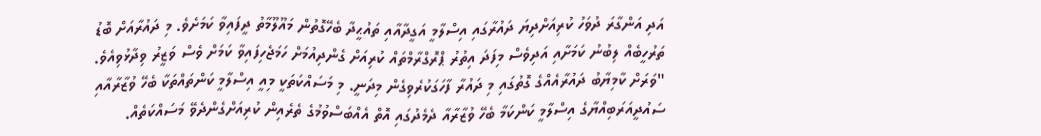އަދި އަންގާރަ ދުވަހު ކުރިއަށްދިޔަ ދައުރާގައި އިސްލާމީ އަގީދާއާއި ތައުޙީދާ ބެހޭގޮތުން މައޫލޫމާތު ދީފައިވާ ކަމަށެވެ. މި ދައުރާއަށް ބޮޑު ތަރުހީބެއް ލިބުނު ކަމަށާއި އަދިވެސް މިފަދަ އިތުރު ޕްރޮގްރާމްތައް ކުރިއަށް ގެންދިއުމަށް ހަމަޖެހިފައިވާ ކަމަށް ވެސް ވަޒީރު ވިދާޅުވިއެވެ.
"ވަރަށް ކާމިޔާބު ދައުރާއެއްގެ ގޮތުގައި މި ދައުރާ ފާހަގަކުރެވިގެން މިދަނީ. މި މަސައްކަތަކީ މިއީ އިސްލާމީ ކަންތައްތަކާ ބެހޭ ވުޒާރާއާއި ސައުދީއަރަބިއްޔާގެ އިސްލާމީ ކަންކަމާ ބެހޭ ވުޒާރާއާ ދެމެދުގައި އޮތް އެއްބަސްވުމުގެ ތެރެއިން ކުރިއަށްގެންދެވޭ މަސައްކަތެއް.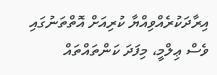އިރާދަކުރެއްވިއްޔާ ކުރިއަށް އޮތްތަނުގައި ވެސް ޢިލްމީ، މިފަދަ ކަންތައްތައް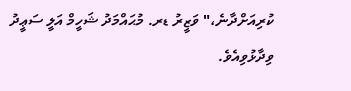ކުރިއަށްދާނެ،" ވަޒީރު ޑރ. މުޙައްމަދު ޝަހީމް އަލީ ސަޢީދު ވިދާޅުވިއެވެ.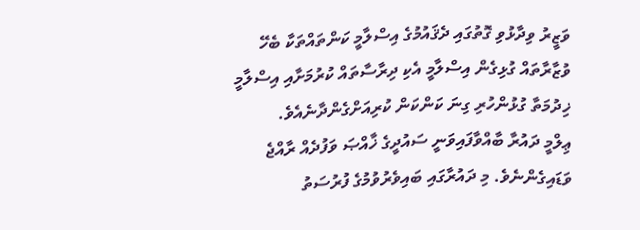ވަޒީރު ވިދާޅުވި ގޮތުގައި ދެޤައުމުގެ އިސްލާމީ ކަންތައްތަކާ ބެހޭ ވުޒާރާތައް ގުޅިގެން އިސްލާމީ އެކި ދިރާސާތައް ކުރުމަށާއި އިސްލާމީ ޚިދުމަތާ ގުޅުންހުރި ގިނަ ކަންކަން ކުރިއަށްގެންދާނެއެވެ.
ޢިލްމީ ދައުރާ ބާއްވާފައިވަނީ ސައުދީގެ ޚާއްޞަ ވަފުދެއް ރާއްޖެ ވަޑައިގެންނެވެ. މި ދައުރާގައި ބައިވެރުވުމުގެ ފުރުސަތު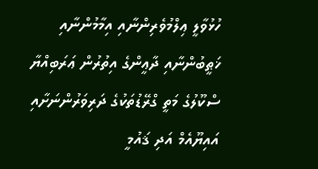ހުޅުވާލީ ޢިލްމުވެރިންނާއި އިމާމުންނާއި ޚަޠީބުންނާއި ދާޢީންގެ އިތުރުން ޢަރަބިއްޔާ ސްކޫލުގެ މަތީ ގްރޭޑުތަކުގެ ދަރިވަރުންނަށާއި އައިޔޫއެމް އަދި ޤައުމީ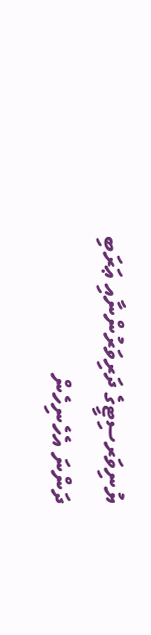ޔުނިވަރސިޓީގެ ދަރިވަރުންނާއި ޢަރަބި ދަންނަ އެހެނިހެން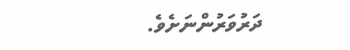ދަރުވަރުންނަށެވެ.